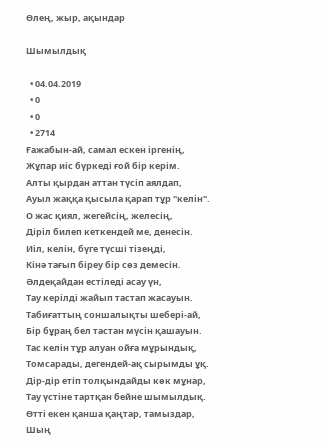Өлең, жыр, ақындар

Шымылдық

  • 04.04.2019
  • 0
  • 0
  • 2714
Ғажабын-ай, самал ескен іргенің,
Жұпар иіс бүркеді ғой бір керім.
Алты қырдан аттан түсіп аялдап,
Ауыл жаққа қысыла қарап тұр "келін".
О жас қиял, жегейсің, желесің,
Діріл билеп кеткендей ме, денесін.
Иіл, келін, бүге түсші тізеңді,
Кінә тағып біреу бір сөз демесін.
Әлдеқайдан естіледі асау үн,
Тау керілді жайып тастап жасауын.
Табиғаттың соншалықты шебері-ай,
Бір бұраң бел тастан мүсін қашауын.
Тас келін тұр алуан ойға мұрындық,
Томсарады, дегендей-ақ сырымды ұқ.
Дір-дір етіп толқындайды көк мұнар,
Тау үстіне тартқан бейне шымылдық.
Өтті екен қанша қаңтар, тамыздар,
Шың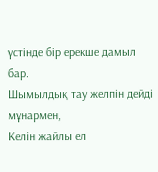үстінде бір ерекше дамыл бар.
Шымылдық тау желпін дейді мұнармен,
Келін жайлы ел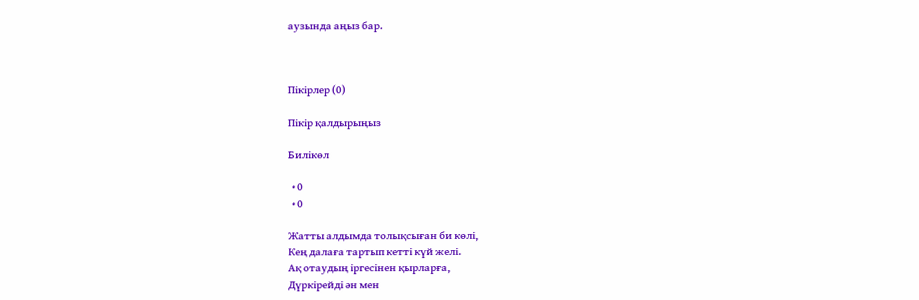аузында аңыз бар.



Пікірлер (0)

Пікір қалдырыңыз

Билікөл

  • 0
  • 0

Жатты алдымда толықсыған би көлі,
Кең далаға тартып кетті күй желі.
Ақ отаудың іргесінен қырларға,
Дүркірейді ән мен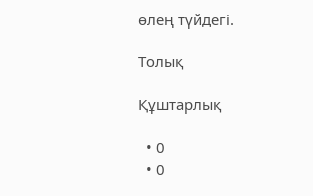өлең түйдегі.

Толық

Құштарлық

  • 0
  • 0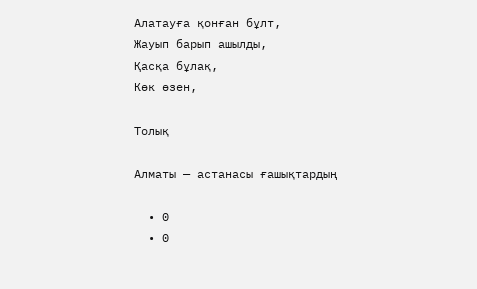Алатауға қонған бұлт,
Жауып барып ашылды,
Қасқа бұлақ,
Көк өзен,

Толық

Алматы — астанасы ғашықтардың

  • 0
  • 0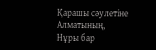Қарашы сәулетіне Алматының,
Нұры бар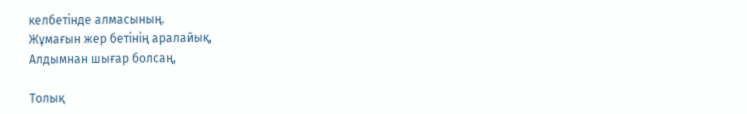келбетінде алмасының.
Жұмағын жер бетінің аралайық,
Алдымнан шығар болсаң,

Толық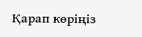Қарап көріңіз